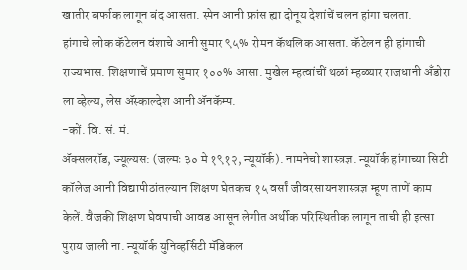खातीर बर्फाक लागून बंद आसता. स्पेन आनी फ्रांस ह्या दोनूय देशांचें चलन हांगा चलता.
हांगाचे लोक कॅटेलन वंशाचे आनी सुमार ९५% रोमन कॅथलिक आसता. कॅटेलन ही हांगाची राज्यभास. शिक्षणाचें प्रमाण सुमार १००% आसा. मुखेल म्हत्वांचीं थळां म्हळ्यार राजधानी अँडोरा ला व्हेल्य, लेस ॲस्काल्देश आनी ॲनकॅम्प.
-कों. वि. सं. मं.
ॲक्सलरॉड, ज्यूल्यस: (जल्मः ३० मे १९१२, न्यूयॉर्क). नामनेचो शास्त्रज्ञ. न्यूयॉर्क हांगाच्या सिटी कॉलेज आनी विद्यापीठांतल्यान शिक्षण घेतकच १५ वर्सां जीवरसायनशास्त्रज्ञ म्हूण ताणें काम केलें. वैजकी शिक्षण घेवपाची आवड आसून लेगीत अर्थीक परिस्थितीक लागून ताची ही इत्सा पुराय जाली ना. न्यूयॉर्क युनिव्हर्सिटी मॅडिकल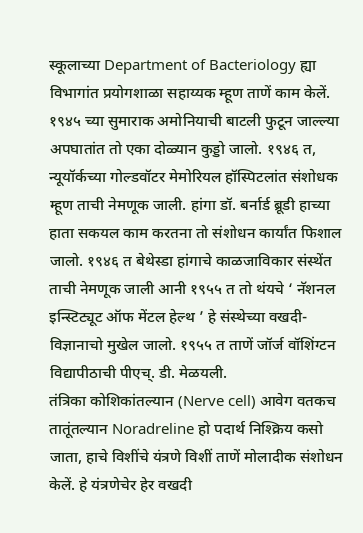स्कूलाच्या Department of Bacteriology ह्या विभागांत प्रयोगशाळा सहाय्यक म्हूण ताणें काम केलें. १९४५ च्या सुमाराक अमोनियाची बाटली फुटून जाल्ल्या अपघातांत तो एका दोळ्यान कुड्डो जालो. १९४६ त, न्यूयॉर्कच्या गोल्डवॉटर मेमोरियल हॉस्पिटलांत संशोधक म्हूण ताची नेमणूक जाली. हांगा डॉ. बर्नार्ड ब्रूडी हाच्या हाता सकयल काम करतना तो संशोधन कार्यांत फिशाल जालो. १९४६ त बेथेस्डा हांगाचे काळजाविकार संस्थेंत ताची नेमणूक जाली आनी १९५५ त तो थंयचे ‘ नॅशनल इन्स्टिट्यूट ऑफ मेंटल हेल्थ ’ हे संस्थेच्या वखदी-विज्ञानाचो मुखेल जालो. १९५५ त ताणें जॉर्ज वॉशिंग्टन विद्यापीठाची पीएच्. डी. मेळयली.
तंत्रिका कोशिकांतल्यान (Nerve cell) आवेग वतकच तातूंतल्यान Noradreline हो पदार्थ निश्क्रिय कसो जाता, हाचे विशींचे यंत्रणे विशीं ताणें मोलादीक संशोधन केलें. हे यंत्रणेचेर हेर वखदी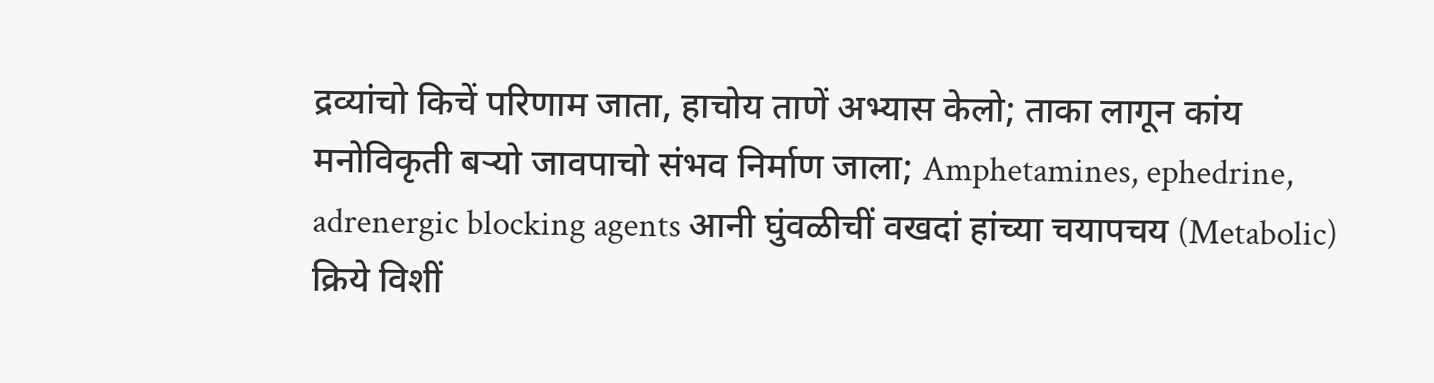द्रव्यांचो किचें परिणाम जाता, हाचोय ताणें अभ्यास केलो; ताका लागून कांय मनोविकृती बऱ्यो जावपाचो संभव निर्माण जाला; Amphetamines, ephedrine, adrenergic blocking agents आनी घुंवळीचीं वखदां हांच्या चयापचय (Metabolic) क्रिये विशीं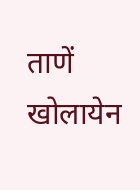ताणें खोलायेन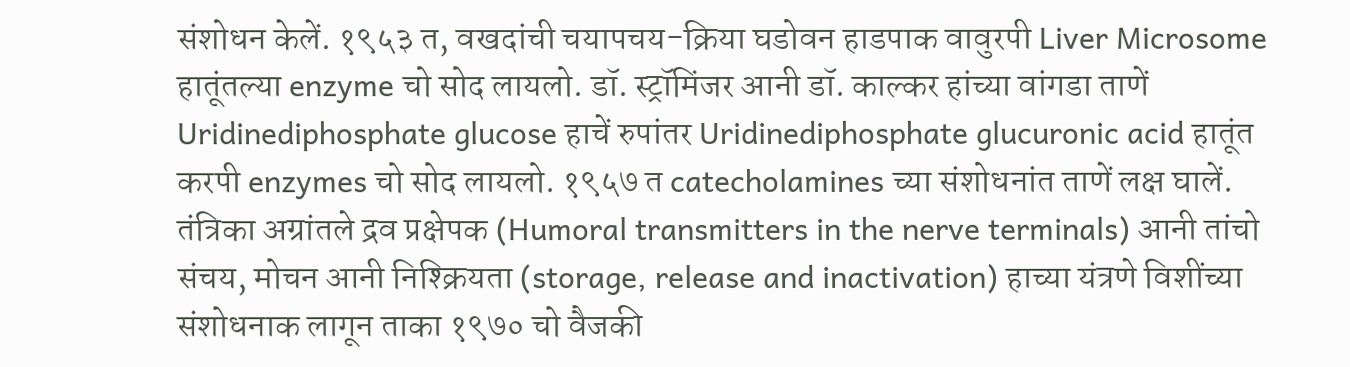संशोधन केलें. १९५३ त, वखदांची चयापचय-क्रिया घडोवन हाडपाक वावुरपी Liver Microsome हातूंतल्या enzyme चो सोद लायलो. डॉ. स्ट्रॉमिंजर आनी डॉ. काल्कर हांच्या वांगडा ताणें Uridinediphosphate glucose हाचें रुपांतर Uridinediphosphate glucuronic acid हातूंत करपी enzymes चो सोद लायलो. १९५७ त catecholamines च्या संशोधनांत ताणें लक्ष घालें.
तंत्रिका अग्रांतले द्रव प्रक्षेपक (Humoral transmitters in the nerve terminals) आनी तांचो संचय, मोचन आनी निश्क्रियता (storage, release and inactivation) हाच्या यंत्रणे विशींच्या संशोधनाक लागून ताका १९७० चो वैजकी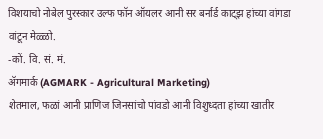विशयाचो नोबेल पुरस्कार उल्फ फॉन ऑयलर आनी सर बर्नार्ड काट्झ हांच्या वांगडा वांटून मेळ्ळो.
-कों. वि. सं. मं.
ॲगमार्क (AGMARK - Agricultural Marketing)
शेतमाल, फळां आनी प्राणिज जिनसांचो पांवडो आनी विशुध्दता हांच्या खातीर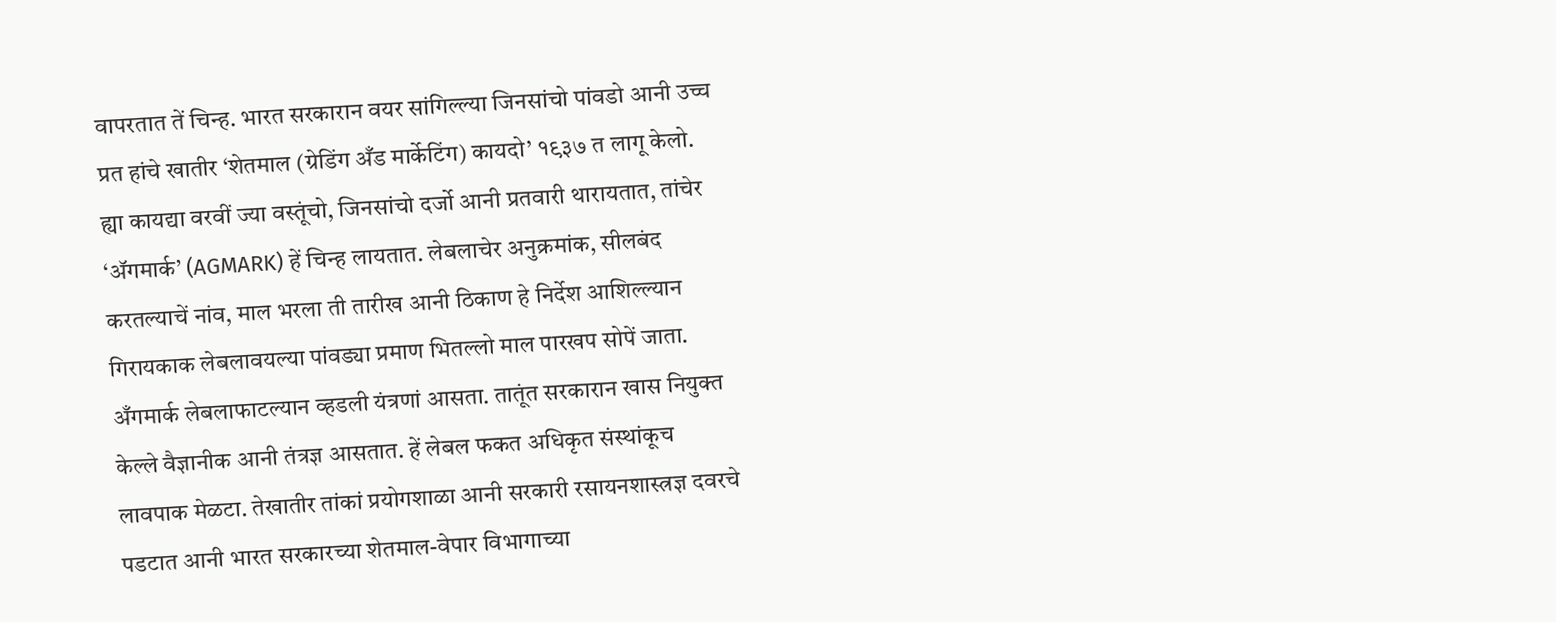वापरतात तें चिन्ह. भारत सरकारान वयर सांगिल्ल्या जिनसांचो पांवडो आनी उच्च प्रत हांचे खातीर ‘शेतमाल (ग्रेडिंग अँड मार्केटिंग) कायदो’ १९३७ त लागू केलो. ह्या कायद्या वरवीं ज्या वस्तूंचो, जिनसांचो दर्जो आनी प्रतवारी थारायतात, तांचेर ‘ॲगमार्क’ (AGMARK) हें चिन्ह लायतात. लेबलाचेर अनुक्रमांक, सीलबंद करतल्याचें नांव, माल भरला ती तारीख आनी ठिकाण हे निर्देश आशिल्ल्यान गिरायकाक लेबलावयल्या पांवड्या प्रमाण भितल्लो माल पारखप सोपें जाता.
अँगमार्क लेबलाफाटल्यान व्हडली यंत्रणां आसता. तातूंत सरकारान खास नियुक्त केल्ले वैज्ञानीक आनी तंत्रज्ञ आसतात. हें लेबल फकत अधिकृत संस्थांकूच लावपाक मेळटा. तेखातीर तांकां प्रयोगशाळा आनी सरकारी रसायनशास्त्रज्ञ दवरचे पडटात आनी भारत सरकारच्या शेतमाल-वेपार विभागाच्या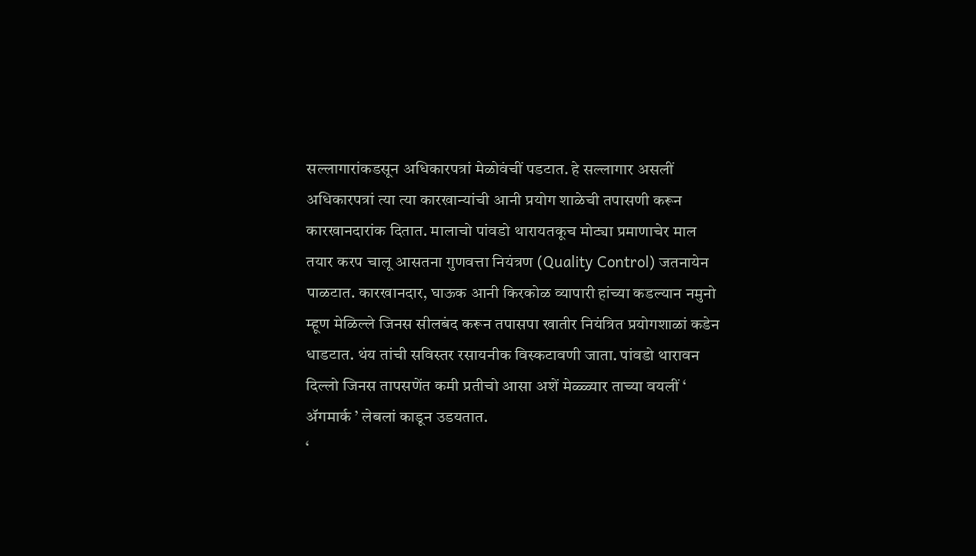सल्लागारांकडसून अधिकारपत्रां मेळोवंचीं पडटात. हे सल्लागार असलीं अधिकारपत्रां त्या त्या कारखान्यांची आनी प्रयोग शाळेची तपासणी करून कारखानदारांक दितात. मालाचो पांवडो थारायतकूच मोट्या प्रमाणाचेर माल तयार करप चालू आसतना गुणवत्ता नियंत्रण (Quality Control) जतनायेन पाळटात. कारखानदार, घाऊक आनी किरकोळ व्यापारी हांच्या कडल्यान नमुनो म्हूण मेळिल्ले जिनस सीलबंद करून तपासपा खातीर नियंत्रित प्रयोगशाळां कडेन धाडटात. थंय तांची सविस्तर रसायनीक विस्कटावणी जाता. पांवडो थारावन दिल्लो जिनस तापसणेंत कमी प्रतीचो आसा अशें मेळ्ळ्यार ताच्या वयलीं ‘ ॲगमार्क ’ लेबलां काडून उडयतात.
‘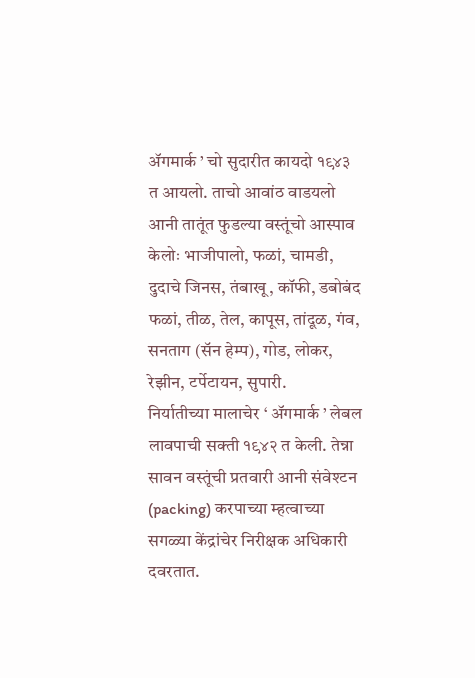ॲगमार्क ’ चो सुदारीत कायदो १९४३ त आयलो. ताचो आवांठ वाडयलो आनी तातूंत फुडल्या वस्तूंचो आस्पाव केलोः भाजीपालो, फळां, चामडी, दुदाचे जिनस, तंबाखू, कॉफी, डबोबंद फळां, तीळ, तेल, कापूस, तांदूळ, गंव, सनताग (सॅन हेम्प), गोड, लोकर, रेझीन, टर्पेटायन, सुपारी.
निर्यातीच्या मालाचेर ‘ ॲगमार्क ’ लेबल लावपाची सक्ती १९४२ त केली. तेन्ना सावन वस्तूंची प्रतवारी आनी संवेश्टन (packing) करपाच्या म्हत्वाच्या सगळ्या केंद्रांचेर निरीक्षक अधिकारी दवरतात.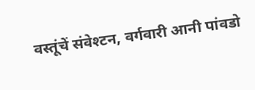वस्तूंचें संवेश्टन, वर्गवारी आनी पांवडो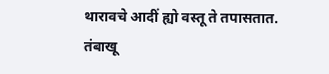थारावचे आदीं ह्यो वस्तू ते तपासतात.
तंबाखू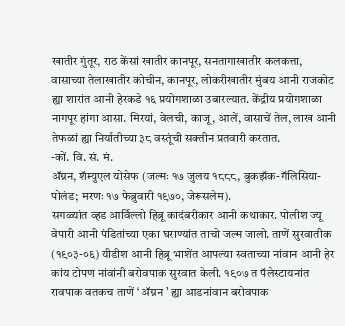खातीर गुंतूर, राठ केंसां खातीर कानपूर, सनतागाखातीर कलकत्ता, वासाच्या तेलाखातीर कोचीन, कानपूर, लोकरीखातीर मुंबय आनी राजकोट ह्या शारांत आनी हेरकडे १६ प्रयोगशाळा उबारल्यात. केंद्रीय प्रयोगशाळा नागपूर हांगा आसा. मिरयां, वेलची, काजू, आलें, वासाचें तेल, लाख आनी तेफळां ह्या निर्यातीच्या ३८ वस्तूंची सक्तीन प्रतवारी करतात.
-कों. वि. सं. मं.
ॲग्नन, शॅम्युएल योसेफ (जल्मः १७ जुलय १८८८, बुकझॅक-गॅलिसिया-पोलंड; मरणः १७ फेब्रुवारी १९७०, जेरूसलेम).
सगळ्यांत व्हड आर्विल्लो हिब्रू कादंबरीकार आनी कथाकार. पोलीश ज्यू वेपारी आनी पंडितांच्या एका घराण्यांत ताचो जल्म जालो. ताणें सुरवातीक (१९०३-०६) यीडीश आनी हिब्रू भाशेंत आपल्या स्वताच्या नांवान आनी हेर कांय टोपण नांवांनी बरोवपाक सुरवात केली. १९०७ त पॅलेस्टायनांत रावपाक वतकच ताणें ‘ ॲग्नन ’ ह्या आडनांवान बरोवपाक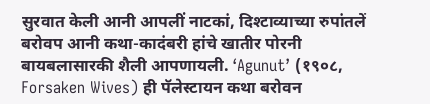सुरवात केली आनी आपलीं नाटकां, दिश्टाव्याच्या रुपांतलें बरोवप आनी कथा-कादंबरी हांचे खातीर पोरनी बायबलासारकी शैली आपणायली. ‘Agunut’ (१९०८, Forsaken Wives) ही पॅलेस्टायन कथा बरोवन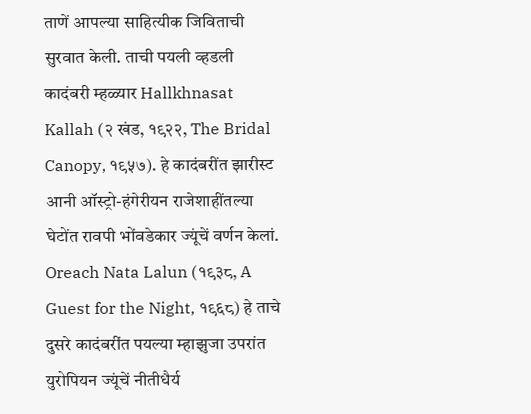ताणें आपल्या साहित्यीक जिविताची सुरवात केली. ताची पयली व्हडली कादंबरी म्हळ्यार Hallkhnasat Kallah (२ खंड, १९२२, The Bridal Canopy, १९५७). हे कादंबरींत झारीस्ट आनी ऑस्ट्रो-हंगेरीयन राजेशाहींतल्या घेटोंत रावपी भोंवडेकार ज्यूंचें वर्णन केलां. Oreach Nata Lalun (१९३८, A Guest for the Night, १९६८) हे ताचे दुसरे कादंबरींत पयल्या म्हाझुजा उपरांत युरोपियन ज्यूंचें नीतीधैर्य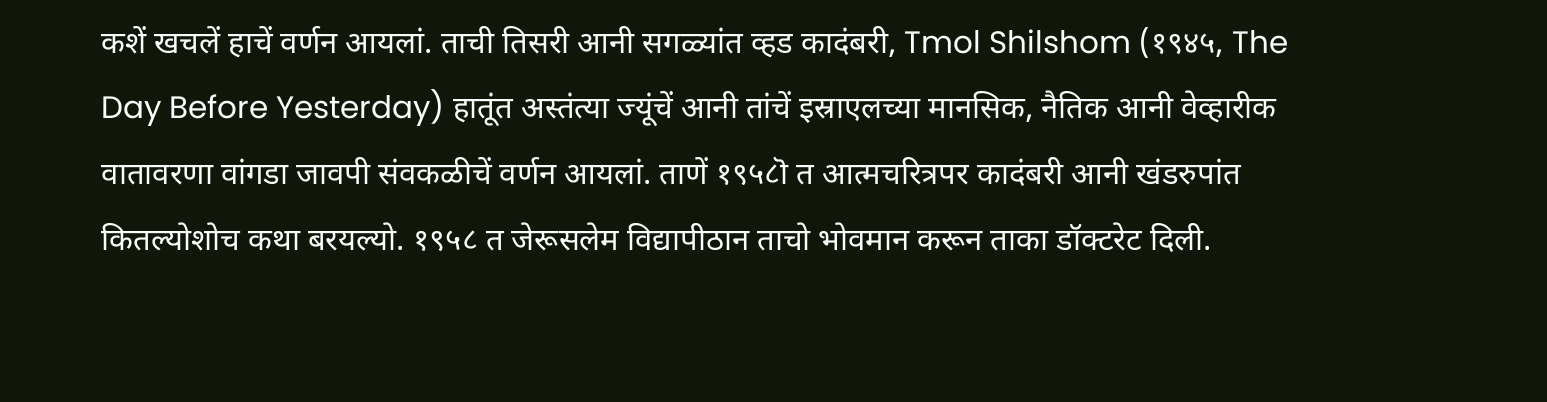कशें खचलें हाचें वर्णन आयलां. ताची तिसरी आनी सगळ्यांत व्हड कादंबरी, Tmol Shilshom (१९४५, The Day Before Yesterday) हातूंत अस्तंत्या ज्यूंचें आनी तांचें इस्राएलच्या मानसिक, नैतिक आनी वेव्हारीक वातावरणा वांगडा जावपी संवकळीचें वर्णन आयलां. ताणें १९५८ॊ त आत्मचरित्रपर कादंबरी आनी खंडरुपांत कितल्योशोच कथा बरयल्यो. १९५८ त जेरूसलेम विद्यापीठान ताचो भोवमान करून ताका डॉक्टरेट दिली.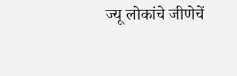ज्यू लोकांचे जीणेचें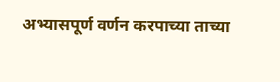अभ्यासपूर्ण वर्णन करपाच्या ताच्या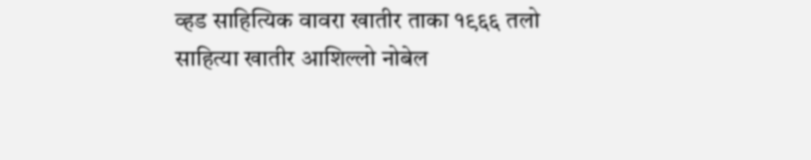व्हड साहित्यिक वावरा खातीर ताका १९६६ तलो साहित्या खातीर आशिल्लो नोबेल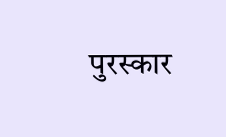पुरस्कार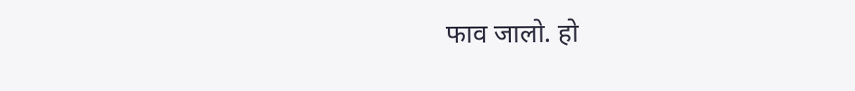फाव जालो. हो